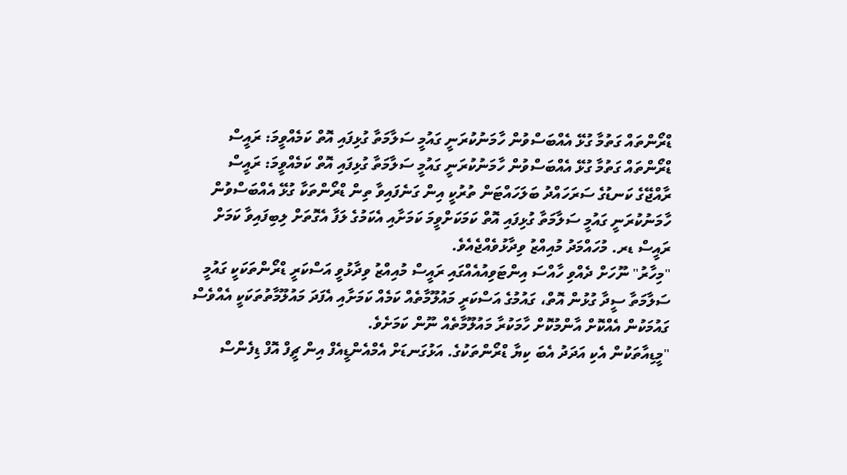ޑްރޯންތައް ގަތުމާ ގުޅޭ އެއްބަސްވުން ހާމަނުކުރަނީ ގައުމީ ސަލާމަތާ ގުޅިފައި އޮތް ކަމެއްވީމަ: ރައީސް
ޑްރޯންތައް ގަތުމާ ގުޅޭ އެއްބަސްވުން ހާމަނުކުރަނީ ގައުމީ ސަލާމަތާ ގުޅިފައި އޮތް ކަމެއްވީމަ: ރައީސް
ރާއްޖޭގެ ކަނޑުގެ ސަރަހައްދު ބަލަހައްޓަން ތުރުކީ އިން ގަނެފައިވާ ތިން ޑްރޯންތަކާ ގުޅޭ އެއްބަސްވުން ހާމަނުކުރަނީ ގައުމީ ސަލާމަތާ ގުޅިފައި އޮތް ކަމަކަށްވީމަ ކަމަށާއި އެކަމުގެ ލަފާ އެގޮތަށް ލިބިފައިވާ ކަމަށް ރައީސް ޑރ. މުހައްމަދު މުއިއްޒު ވިދާޅުވެއްޖެއެވެ.
"މިހާރު" ނޫހަށް ދެއްވި ހާއްސަ އިންޓަވިއުއެއްގައި ރައީސް މުއިއްޒު ވިދާޅުވީ އަސްކަރީ ޑްރޯންތަކަކީ ގައުމީ ސަލާމަތާ ސީދާ ގުޅުން އޮތް، ގައުމުގެ އަސްކަރީ މައުލޫމާތެއް ކަމެއް ކަމަށާއި އެފަދަ މައުލޫމާތުތަކަކީ އެއްވެސް ގައުމަކުން އެއްކޮށް އާންމުކޮށް ހާމަކުރާ މައުލޫމާތެއް ނޫން ކަމަށެވެ.
"މީޑިއާތަކުން އެކި އަދަދު އެބަ ކިޔާ ޑްރޯންތަކުގެ. އަޅުގަނޑަށް އެމްއެންޑީއެފް އިން ޗީފް އޮފް ޑިފެންސް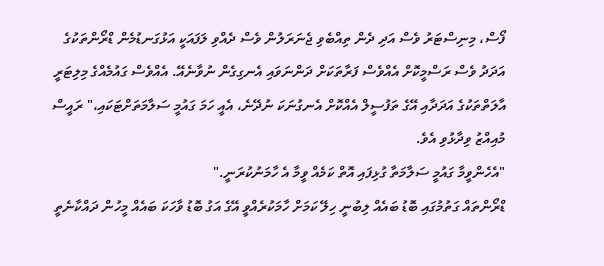ފޯސް، މިނިސްޓަރު ވެސް އަދި ދެން ތިއްބެވި ޖެނަރަލުން ވެސް ދެއްވި ލަފައަކީ އަޅުގަނޑުމެން ޑްރޯންތަކުގެ އަދަދު ވެސް ރަސްމީކޮށް އެއްވެސް ފަރާތަކަށް ދަންނަވައި އެނގިގެން ނުވާނެއޭ. އެއްވެސް ގައުމެއްގެ މިލިޓަރީ އާލަތްތަކުގެ އަދަދާއި އޭގެ ތަފުސީލް އެއްކޮށް އެނގުނަކަ ނުދޭނެ، އެއީ ހަމަ ގައުމީ ސަލާމަތަށްޓަކައި،" ރައީސް މުއިއްޒު ވިދާޅުވި އެވެ.
"އެހެންވީމާ ގައުމީ ސަލާމަތާ ގުޅިފައި އޮތް ކަމެއް ވީމާ އެ ހާމަނުކުރަނީ."
ޑްރޯންތައް ގަތުމުގައި ބޮޑު ބައެއް ލިބުނީ ހިލޭ ކަމަށް ހާމަކުރެއްވީ އޭގެ އަގު ބޮޑު ވާހަކަ ބައެއް މީހުން ދައްކާނެތީ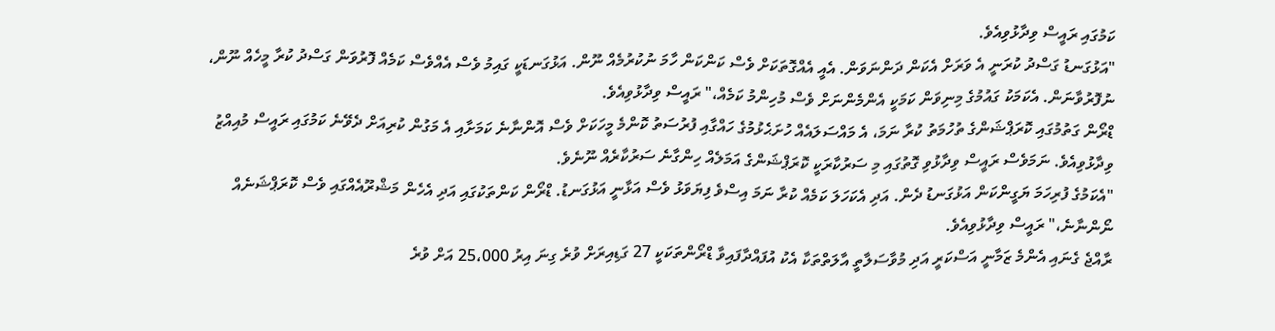ކަމުގައި ރައީސް ވިދާޅުވިއެވެ.
"އަޅުގަނޑު ގަސްދު ކުރަނީ އެ ވަރަށް އެކަން ދަންނަވަން. އެއީ އެއްގޮތަކަށް ވެސް ކަންކަން ހާމަ ނުކުރުމެއް ނޫން. އަޅުގަނޑަކީ ގައިމު ވެސް އެއްވެސް ކަމެއް ފޮރުވަން ގަސްދު ކުރާ މީހެއް ނޫން، ނުފޮރުވާނަން. އެކަމަކު ގައުމުގެ މިނިވަން ކަމަކީ އެންމެންނަށް ވެސް މުހިންމު ކަމެއް،" ރައީސް ވިދާޅުވިއެވެ.
ޑްރޯން ގަތުމުގައި ކޮރަޕްޝަންގެ ތުހުމަތު ކުރާ ނަމަ، އެ މައްސަލައެއް ހުށަޙެޅުމުގެ ހައްގާއި ފުރުސަތު ކޮންމެ މީހަކަށް ވެސް އޮންނާނެ ކަމަށާއި އެ މަގުން ކުރިއަށް ދެވޭނެ ކަމުގައި ރައީސް މުއިއްޒު ވިދާޅުވިއެވެ. ނަމަވެސް ރައީސް ވިދާޅުވި ގޮތުގައި މި ސަރުކާރަކީ ކޮރަޕްޝަންގެ އަމަލެއް ހިންގާނެ ސަރުކާރެއް ނޫނެވެ.
"އެކަމުގެ ފުރިހަމަ ޔަގީންކަން އަޅުގަނޑު ދެން. އަދި އެކަހަލަ ކަމެއް ކުރާ ނަމަ އިސްވެ ފިޔަވަޅު ވެސް އަޅާނީ އަޅުގަނޑު. ޑްރޯން ކަންތަކުގައި އަދި އެހެން މަޝްރޫއެއްގައި ވެސް ކޮރަޕްޝަނެއް ނޯންނާނެ،" ރައީސް ވިދާޅުވިއެވެ.
ރާއްޖެ ގެނައި އެންމެ ޒަމާނީ އަސްކަރީ އަދި މުވާސަލާތީ އާލަތްތަކާ އެކު އުފައްދާފައިވާ ޑްރޯންތަކަކީ 27 ގަޑިއިރަށް ވުރެ ގިނަ އިރު 25،000 އަށް ވުރެ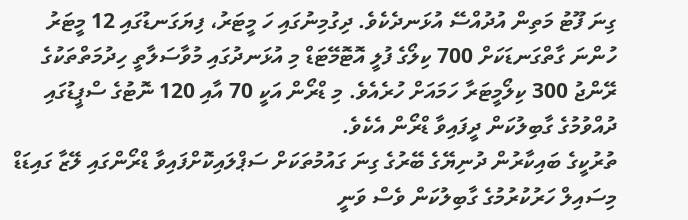ގިނަ ފޫޓު މަތިން އުދުއްސޭ އުޅަނދެކެވެ. ދިގުމިނުގައި ހަ މީޓަރު، ފިޔަގަނޑުގައި 12 މީޓަރު ހުންނަ ގާތްގަނޑަކަށް 700 ކިލޯގެ ފުލީ އޮޓޮމޭޓަޑް މި އުޅަނދުގައި މުވާސަލާތީ ހިދުމަތްތަކުގެ ރޭންޖު 300 ކިލޯމީޓަރާ ހަމައަށް ހުރެއެވެ. މި ޑްރޯން އަކީ 70 އާއި 120 ނޮޓުގެ ސްޕީޑުގައި ދުއްވުމުގެ ގާބިލުކަން ދީފައިވާ ޑްރޯން އެކެވެ.
ތުރުކީގެ ބައިކާރުން ދުނިޔޭގެ ބޭރުގެ ގިނަ ގައުމުތަކަށް ސަޕްލައިކޮށްފައިވާ ޑްރޯންގައި ލޭޒާ ގައިޑަޑް މިސައިލް ހަރުކުރުމުގެ ގާބިލުކަން ވެސް ވަނީ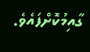ގާއިމުކޮށްފައެވެ.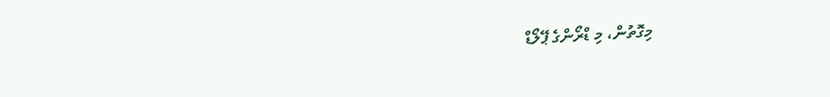މިގޮތުން، މި ޑްރޯންގެ ޕޭލޯޑް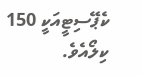ކެޕޭސިޓީއަކީ 150 ކިލޯއެވެ.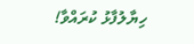ހިޔާލުފާޅު ކުރައްވާ!